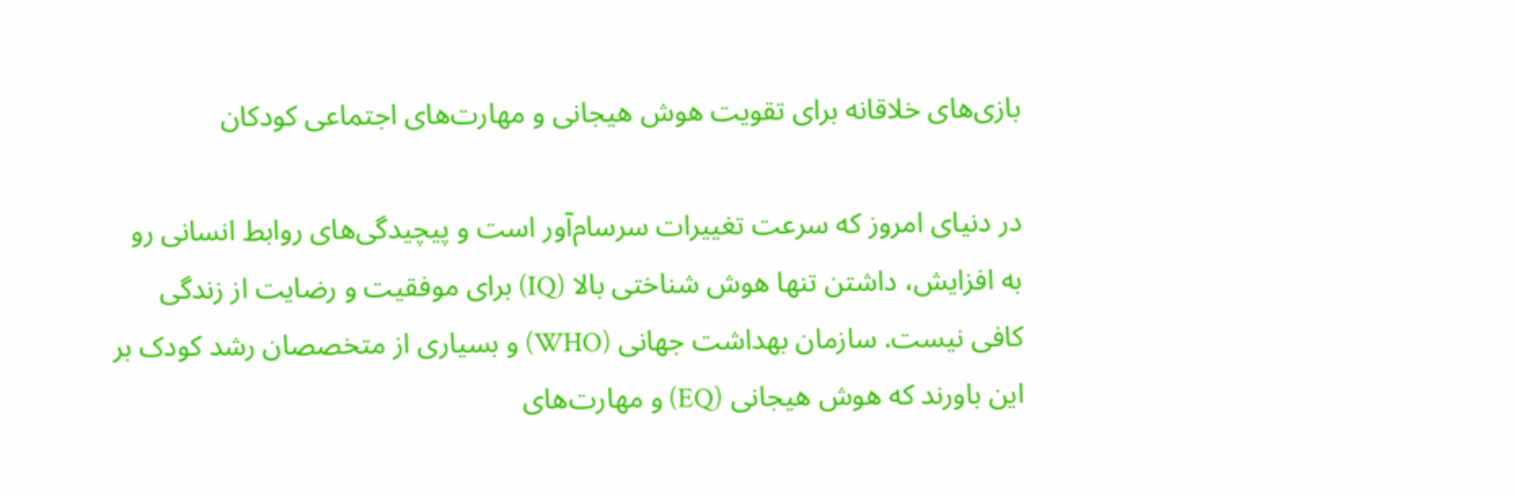بازی‌های خلاقانه برای تقویت هوش هیجانی و مهارت‌های اجتماعی کودکان

در دنیای امروز که سرعت تغییرات سرسام‌آور است و پیچیدگی‌های روابط انسانی رو به افزایش، داشتن تنها هوش شناختی بالا (IQ) برای موفقیت و رضایت از زندگی کافی نیست. سازمان بهداشت جهانی (WHO) و بسیاری از متخصصان رشد کودک بر این باورند که هوش هیجانی (EQ) و مهارت‌های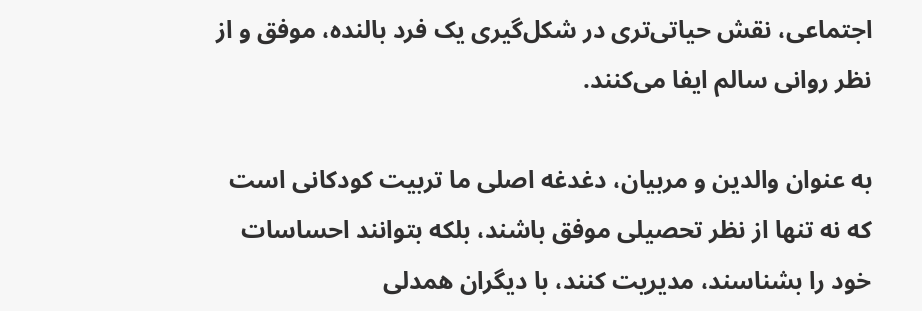اجتماعی، نقش حیاتی‌تری در شکل‌گیری یک فرد بالنده، موفق و از نظر روانی سالم ایفا می‌کنند.

به عنوان والدین و مربیان، دغدغه اصلی ما تربیت کودکانی است که نه تنها از نظر تحصیلی موفق باشند، بلکه بتوانند احساسات خود را بشناسند، مدیریت کنند، با دیگران همدلی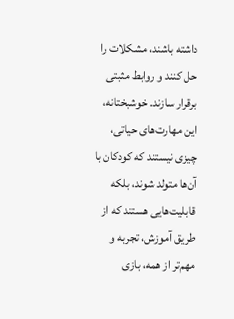داشته باشند، مشکلات را حل کنند و روابط مثبتی برقرار سازند. خوشبختانه، این مهارت‌های حیاتی، چیزی نیستند که کودکان با آن‌ها متولد شوند، بلکه قابلیت‌هایی هستند که از طریق آموزش، تجربه و مهم‌تر از همه، بازی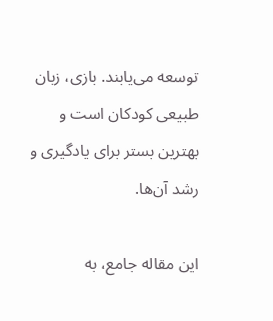توسعه می‌یابند. بازی، زبان طبیعی کودکان است و بهترین بستر برای یادگیری و رشد آن‌ها.

این مقاله جامع، به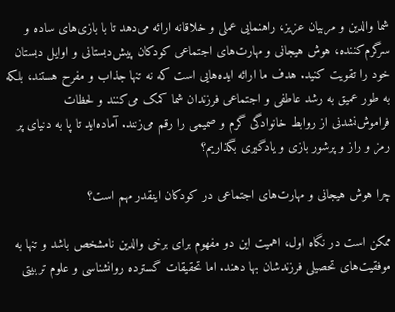شما والدین و مربیان عزیز، راهنمایی عملی و خلاقانه ارائه می‌دهد تا با بازی‌های ساده و سرگرم‌کننده، هوش هیجانی و مهارت‌های اجتماعی کودکان پیش‌دبستانی و اوایل دبستان خود را تقویت کنید. هدف ما ارائه ایده‌هایی است که نه تنها جذاب و مفرح هستند، بلکه به طور عمیق به رشد عاطفی و اجتماعی فرزندان شما کمک می‌کنند و لحظات فراموش‌نشدنی از روابط خانوادگی گرم و صمیمی را رقم می‌زنند. آماده‌اید تا پا به دنیای پر رمز و راز و پرشور بازی و یادگیری بگذاریم؟

چرا هوش هیجانی و مهارت‌های اجتماعی در کودکان اینقدر مهم است؟

ممکن است در نگاه اول، اهمیت این دو مفهوم برای برخی والدین نامشخص باشد و تنها به موفقیت‌های تحصیلی فرزندشان بها دهند. اما تحقیقات گسترده روانشناسی و علوم تربیتی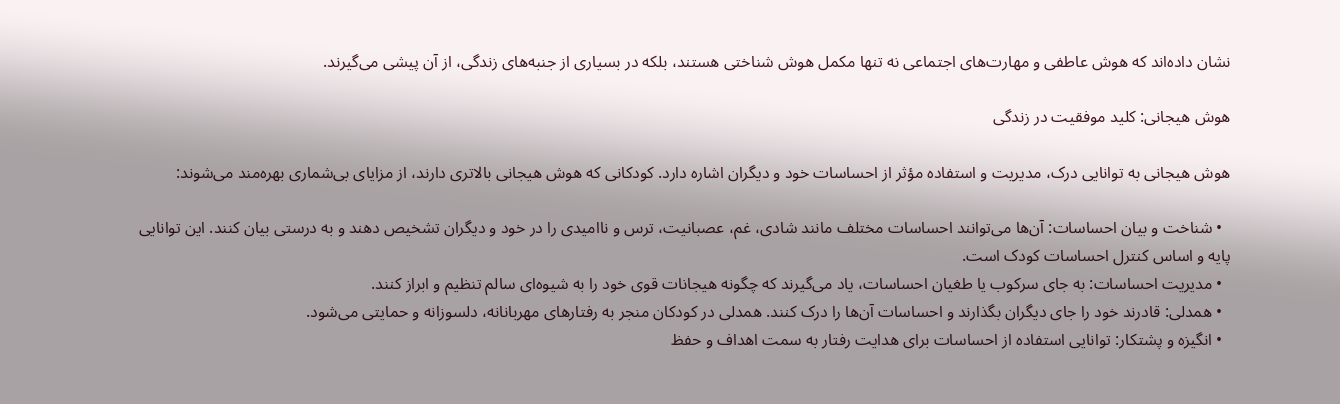نشان داده‌اند که هوش عاطفی و مهارت‌های اجتماعی نه تنها مکمل هوش شناختی هستند، بلکه در بسیاری از جنبه‌های زندگی، از آن پیشی می‌گیرند.

هوش هیجانی: کلید موفقیت در زندگی

هوش هیجانی به توانایی درک، مدیریت و استفاده مؤثر از احساسات خود و دیگران اشاره دارد. کودکانی که هوش هیجانی بالاتری دارند، از مزایای بی‌شماری بهره‌مند می‌شوند:

  • شناخت و بیان احساسات: آن‌ها می‌توانند احساسات مختلف مانند شادی، غم، عصبانیت، ترس و ناامیدی را در خود و دیگران تشخیص دهند و به درستی بیان کنند. این توانایی پایه و اساس کنترل احساسات کودک است.
  • مدیریت احساسات: به جای سرکوب یا طغیان احساسات، یاد می‌گیرند که چگونه هیجانات قوی خود را به شیوه‌ای سالم تنظیم و ابراز کنند.
  • همدلی: قادرند خود را جای دیگران بگذارند و احساسات آن‌ها را درک کنند. همدلی در کودکان منجر به رفتارهای مهربانانه، دلسوزانه و حمایتی می‌شود.
  • انگیزه و پشتکار: توانایی استفاده از احساسات برای هدایت رفتار به سمت اهداف و حفظ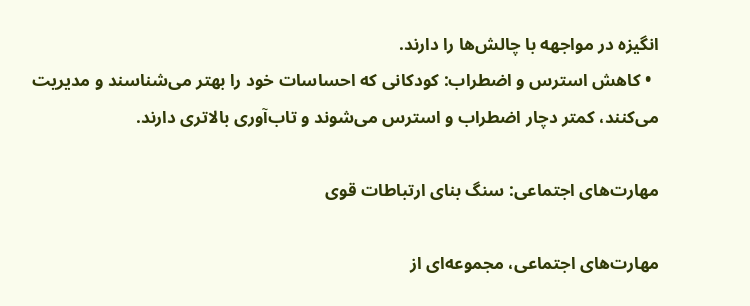انگیزه در مواجهه با چالش‌ها را دارند.
  • کاهش استرس و اضطراب: کودکانی که احساسات خود را بهتر می‌شناسند و مدیریت می‌کنند، کمتر دچار اضطراب و استرس می‌شوند و تاب‌آوری بالاتری دارند.

مهارت‌های اجتماعی: سنگ بنای ارتباطات قوی

مهارت‌های اجتماعی، مجموعه‌ای از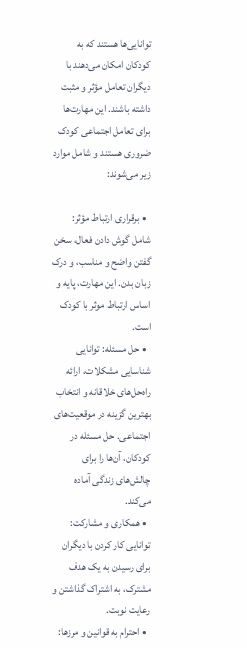توانایی‌ها هستند که به کودکان امکان می‌دهند با دیگران تعامل مؤثر و مثبت داشته باشند. این مهارت‌ها برای تعامل اجتماعی کودک ضروری هستند و شامل موارد زیر می‌شوند:

  • برقراری ارتباط مؤثر: شامل گوش دادن فعال، سخن گفتن واضح و مناسب، و درک زبان بدن. این مهارت، پایه و اساس ارتباط موثر با کودک است.
  • حل مسئله: توانایی شناسایی مشکلات، ارائه راه‌حل‌های خلاقانه و انتخاب بهترین گزینه در موقعیت‌های اجتماعی. حل مسئله در کودکان، آن‌ها را برای چالش‌های زندگی آماده می‌کند.
  • همکاری و مشارکت: توانایی کار کردن با دیگران برای رسیدن به یک هدف مشترک، به اشتراک گذاشتن و رعایت نوبت.
  • احترام به قوانین و مرزها: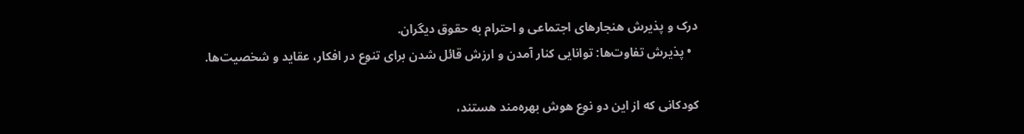درک و پذیرش هنجارهای اجتماعی و احترام به حقوق دیگران.
  • پذیرش تفاوت‌ها: توانایی کنار آمدن و ارزش قائل شدن برای تنوع در افکار، عقاید و شخصیت‌ها.

کودکانی که از این دو نوع هوش بهره‌مند هستند،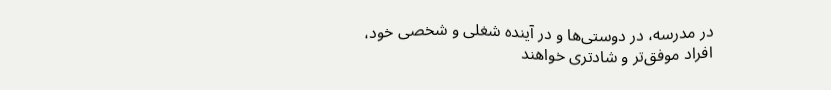در مدرسه، در دوستی‌ها و در آینده شغلی و شخصی خود، افراد موفق‌تر و شادتری خواهند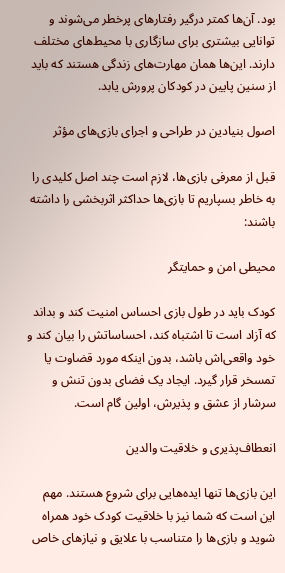بود. آن‌ها کمتر درگیر رفتارهای پرخطر می‌شوند و توانایی بیشتری برای سازگاری با محیط‌های مختلف دارند. این‌ها همان مهارت‌های زندگی هستند که باید از سنین پایین در کودکان پرورش یابد.

اصول بنیادین در طراحی و اجرای بازی‌های مؤثر

قبل از معرفی بازی‌ها، لازم است چند اصل کلیدی را به خاطر بسپاریم تا بازی‌ها حداکثر اثربخشی را داشته باشند:

محیطی امن و حمایتگر

کودک باید در طول بازی احساس امنیت کند و بداند که آزاد است تا اشتباه کند، احساساتش را بیان کند و خود واقعی‌اش باشد، بدون اینکه مورد قضاوت یا تمسخر قرار گیرد. ایجاد یک فضای بدون تنش و سرشار از عشق و پذیرش، اولین گام است.

انعطاف‌پذیری و خلاقیت والدین

این بازی‌ها تنها ایده‌هایی برای شروع هستند. مهم این است که شما نیز با خلاقیت کودک خود همراه شوید و بازی‌ها را متناسب با علایق و نیازهای خاص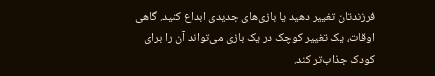فرزندتان تغییر دهید یا بازی‌های جدیدی ابداع کنید. گاهی اوقات، یک تغییر کوچک در یک بازی می‌تواند آن را برای کودک جذاب‌تر کند.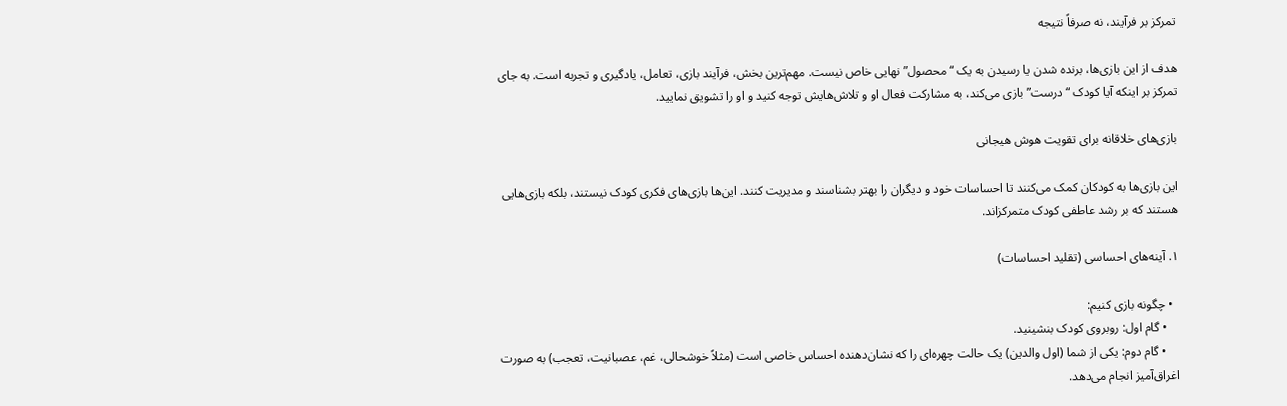تمرکز بر فرآیند، نه صرفاً نتیجه

هدف از این بازی‌ها، برنده شدن یا رسیدن به یک “محصول” نهایی خاص نیست. مهم‌ترین بخش، فرآیند بازی، تعامل، یادگیری و تجربه است. به جای تمرکز بر اینکه آیا کودک “درست” بازی می‌کند، به مشارکت فعال او و تلاش‌هایش توجه کنید و او را تشویق نمایید.

بازی‌های خلاقانه برای تقویت هوش هیجانی

این بازی‌ها به کودکان کمک می‌کنند تا احساسات خود و دیگران را بهتر بشناسند و مدیریت کنند. این‌ها بازی‌های فکری کودک نیستند، بلکه بازی‌هایی هستند که بر رشد عاطفی کودک متمرکزاند.

۱. آینه‌های احساسی (تقلید احساسات)

  • چگونه بازی کنیم:
    • گام اول: روبروی کودک بنشینید.
    • گام دوم: یکی از شما (اول والدین) یک حالت چهره‌ای را که نشان‌دهنده احساس خاصی است (مثلاً خوشحالی، غم، عصبانیت، تعجب) به صورت اغراق‌آمیز انجام می‌دهد.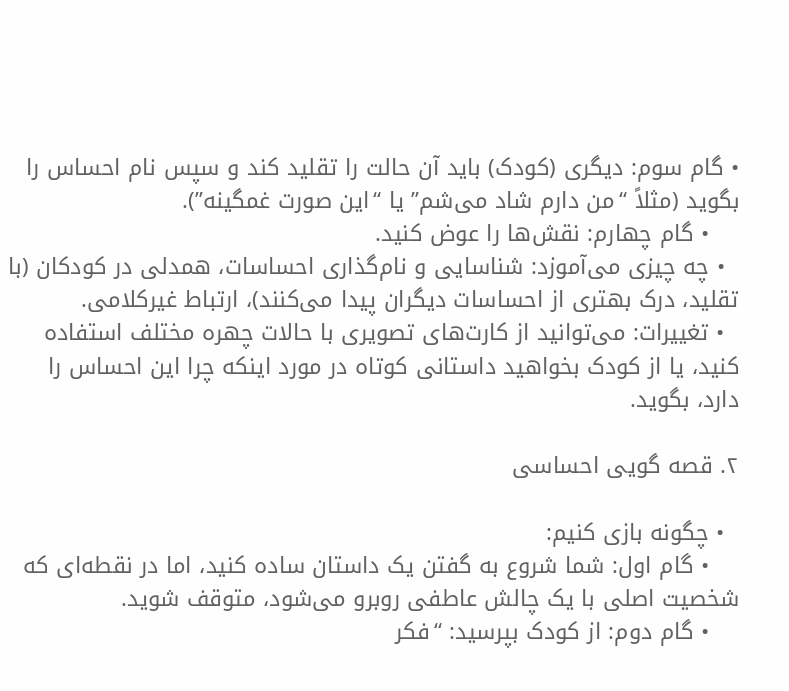• گام سوم: دیگری (کودک) باید آن حالت را تقلید کند و سپس نام احساس را بگوید (مثلاً “من دارم شاد می‌شم” یا “این صورت غمگینه”).
    • گام چهارم: نقش‌ها را عوض کنید.
  • چه چیزی می‌آموزد: شناسایی و نام‌گذاری احساسات، همدلی در کودکان (با تقلید، درک بهتری از احساسات دیگران پیدا می‌کنند)، ارتباط غیرکلامی.
  • تغییرات: می‌توانید از کارت‌های تصویری با حالات چهره مختلف استفاده کنید، یا از کودک بخواهید داستانی کوتاه در مورد اینکه چرا این احساس را دارد، بگوید.

۲. قصه گویی احساسی

  • چگونه بازی کنیم:
    • گام اول: شما شروع به گفتن یک داستان ساده کنید، اما در نقطه‌ای که شخصیت اصلی با یک چالش عاطفی روبرو می‌شود، متوقف شوید.
    • گام دوم: از کودک بپرسید: “فکر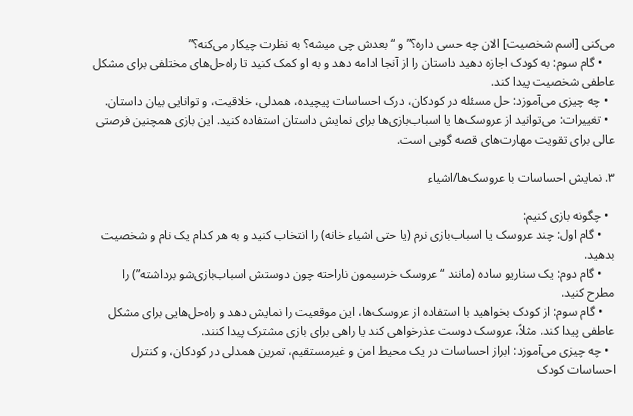می‌کنی [اسم شخصیت] الان چه حسی داره؟” و “بعدش چی میشه؟ به نظرت چیکار می‌کنه؟”
    • گام سوم: به کودک اجازه دهید داستان را از آنجا ادامه دهد و به او کمک کنید تا راه‌حل‌های مختلفی برای مشکل عاطفی شخصیت پیدا کند.
  • چه چیزی می‌آموزد: حل مسئله در کودکان، درک احساسات پیچیده، همدلی، خلاقیت، و توانایی بیان داستان.
  • تغییرات: می‌توانید از عروسک‌ها یا اسباب‌بازی‌ها برای نمایش داستان استفاده کنید. این بازی همچنین فرصتی عالی برای تقویت مهارت‌های قصه گویی است.

۳. نمایش احساسات با عروسک‌ها/اشیاء

  • چگونه بازی کنیم:
    • گام اول: چند عروسک یا اسباب‌بازی نرم (یا حتی اشیاء خانه) را انتخاب کنید و به هر کدام یک نام و شخصیت بدهید.
    • گام دوم: یک سناریو ساده (مانند “عروسک خرسیمون ناراحته چون دوستش اسباب‌بازی‌شو برداشته”) را مطرح کنید.
    • گام سوم: از کودک بخواهید با استفاده از عروسک‌ها، این موقعیت را نمایش دهد و راه‌حل‌هایی برای مشکل عاطفی پیدا کند. مثلاً، عروسک دوست عذرخواهی کند یا راهی برای بازی مشترک پیدا کنند.
  • چه چیزی می‌آموزد: ابراز احساسات در یک محیط امن و غیرمستقیم، تمرین همدلی در کودکان، و کنترل احساسات کودک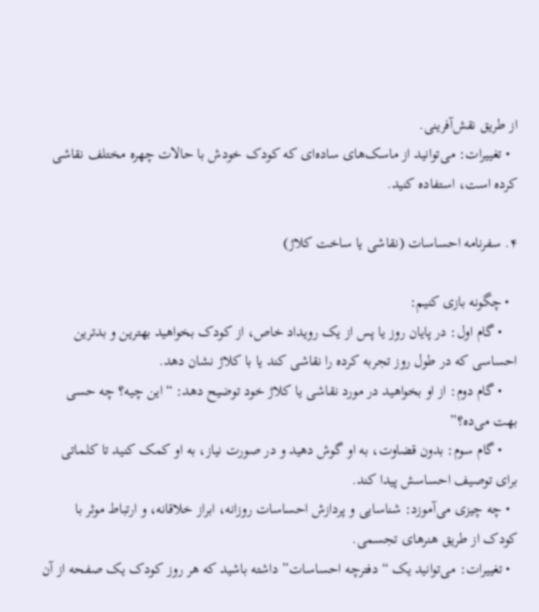از طریق نقش‌آفرینی.
  • تغییرات: می‌توانید از ماسک‌های ساده‌ای که کودک خودش با حالات چهره مختلف نقاشی کرده است، استفاده کنید.

۴. سفرنامه احساسات (نقاشی یا ساخت کلاژ)

  • چگونه بازی کنیم:
    • گام اول: در پایان روز یا پس از یک رویداد خاص، از کودک بخواهید بهترین و بدترین احساسی که در طول روز تجربه کرده را نقاشی کند یا با کلاژ نشان دهد.
    • گام دوم: از او بخواهید در مورد نقاشی یا کلاژ خود توضیح دهد: “این چیه؟ چه حسی بهت می‌ده؟”
    • گام سوم: بدون قضاوت، به او گوش دهید و در صورت نیاز، به او کمک کنید تا کلماتی برای توصیف احساسش پیدا کند.
  • چه چیزی می‌آموزد: شناسایی و پردازش احساسات روزانه، ابراز خلاقانه، و ارتباط موثر با کودک از طریق هنرهای تجسمی.
  • تغییرات: می‌توانید یک “دفترچه احساسات” داشته باشید که هر روز کودک یک صفحه از آن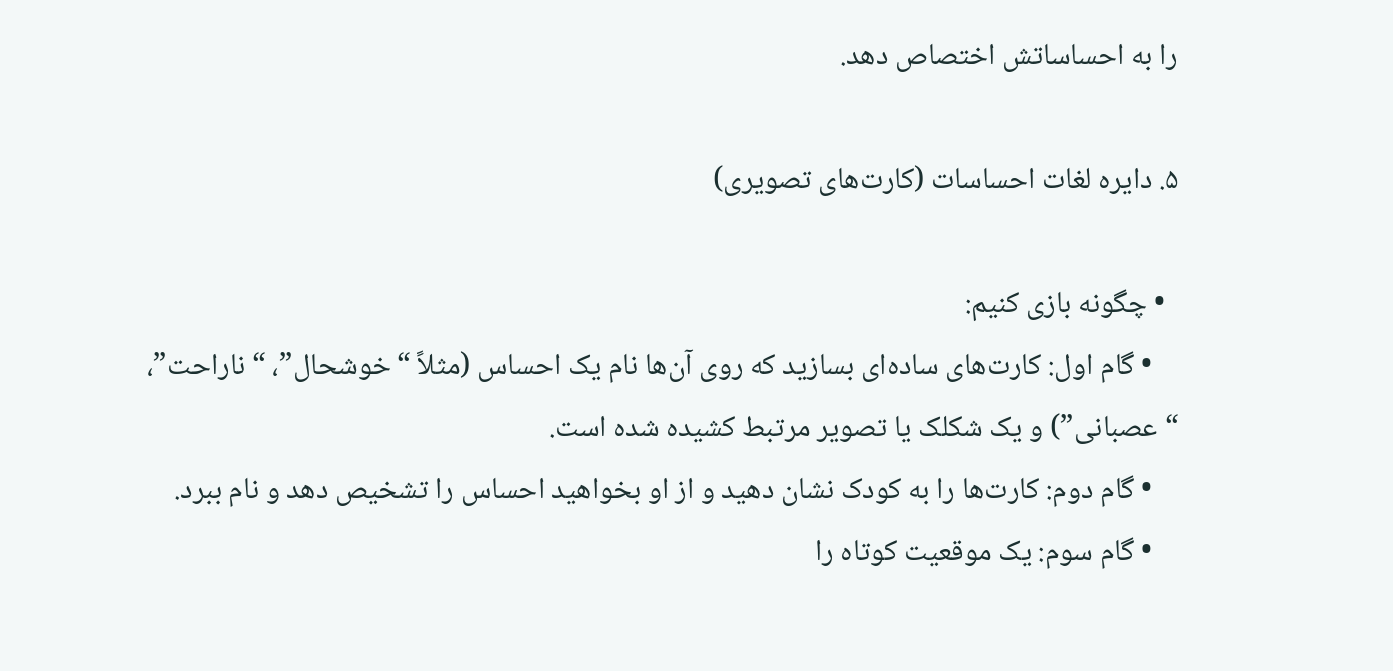را به احساساتش اختصاص دهد.

۵. دایره لغات احساسات (کارت‌های تصویری)

  • چگونه بازی کنیم:
    • گام اول: کارت‌های ساده‌ای بسازید که روی آن‌ها نام یک احساس (مثلاً “خوشحال”، “ناراحت”، “عصبانی”) و یک شکلک یا تصویر مرتبط کشیده شده است.
    • گام دوم: کارت‌ها را به کودک نشان دهید و از او بخواهید احساس را تشخیص دهد و نام ببرد.
    • گام سوم: یک موقعیت کوتاه را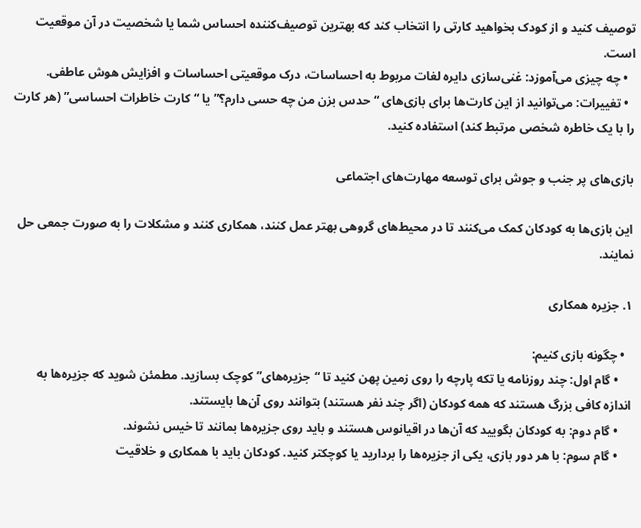توصیف کنید و از کودک بخواهید کارتی را انتخاب کند که بهترین توصیف‌کننده احساس شما یا شخصیت در آن موقعیت است.
  • چه چیزی می‌آموزد: غنی‌سازی دایره لغات مربوط به احساسات، درک موقعیتی احساسات و افزایش هوش عاطفی.
  • تغییرات: می‌توانید از این کارت‌ها برای بازی‌های “حدس بزن من چه حسی دارم؟” یا “کارت خاطرات احساسی” (هر کارت را با یک خاطره شخصی مرتبط کند) استفاده کنید.

بازی‌های پر جنب و جوش برای توسعه مهارت‌های اجتماعی

این بازی‌ها به کودکان کمک می‌کنند تا در محیط‌های گروهی بهتر عمل کنند، همکاری کنند و مشکلات را به صورت جمعی حل نمایند.

۱. جزیره همکاری

  • چگونه بازی کنیم:
    • گام اول: چند روزنامه یا تکه پارچه را روی زمین پهن کنید تا “جزیره‌های” کوچک بسازید. مطمئن شوید که جزیره‌ها به اندازه کافی بزرگ هستند که همه کودکان (اگر چند نفر هستند) بتوانند روی آن‌ها بایستند.
    • گام دوم: به کودکان بگویید که آن‌ها در اقیانوس هستند و باید روی جزیره‌ها بمانند تا خیس نشوند.
    • گام سوم: با هر دور بازی، یکی از جزیره‌ها را بردارید یا کوچکتر کنید. کودکان باید با همکاری و خلاقیت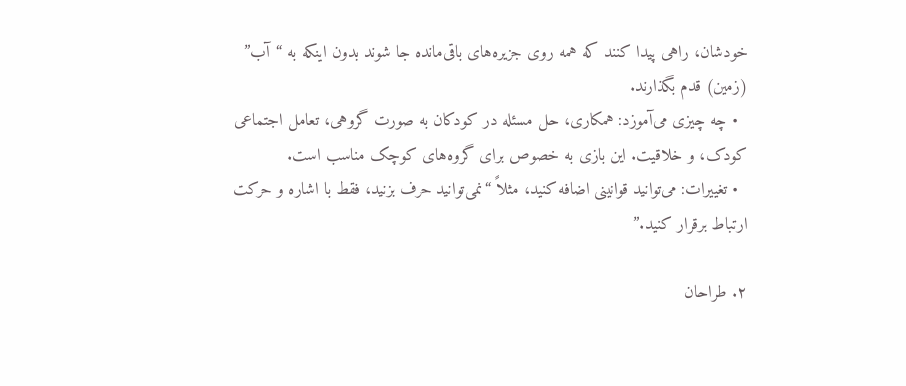خودشان، راهی پیدا کنند که همه روی جزیره‌های باقی‌مانده جا شوند بدون اینکه به “آب” (زمین) قدم بگذارند.
  • چه چیزی می‌آموزد: همکاری، حل مسئله در کودکان به صورت گروهی، تعامل اجتماعی کودک، و خلاقیت. این بازی به خصوص برای گروه‌های کوچک مناسب است.
  • تغییرات: می‌توانید قوانینی اضافه کنید، مثلاً “نمی‌توانید حرف بزنید، فقط با اشاره و حرکت ارتباط برقرار کنید.”

۲. طراحان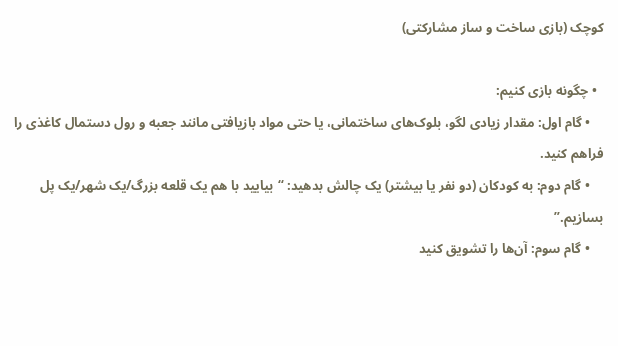کوچک (بازی ساخت و ساز مشارکتی)

  • چگونه بازی کنیم:
    • گام اول: مقدار زیادی لگو، بلوک‌های ساختمانی، یا حتی مواد بازیافتی مانند جعبه و رول دستمال کاغذی را فراهم کنید.
    • گام دوم: به کودکان (دو نفر یا بیشتر) یک چالش بدهید: “بیایید با هم یک قلعه بزرگ/یک شهر/یک پل بسازیم.”
    • گام سوم: آن‌ها را تشویق کنید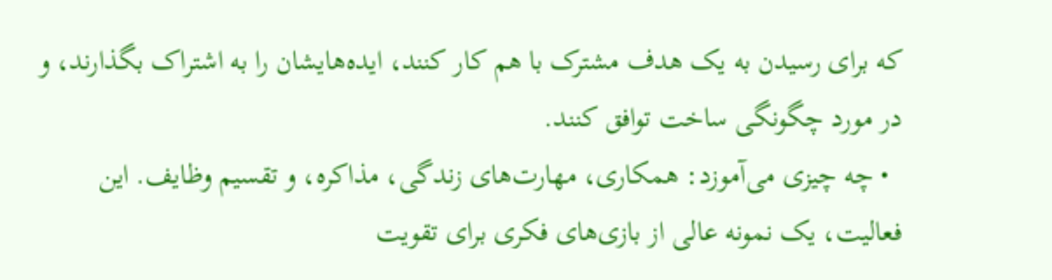که برای رسیدن به یک هدف مشترک با هم کار کنند، ایده‌هایشان را به اشتراک بگذارند، و در مورد چگونگی ساخت توافق کنند.
  • چه چیزی می‌آموزد: همکاری، مهارت‌های زندگی، مذاکره، و تقسیم وظایف. این فعالیت، یک نمونه عالی از بازی‌های فکری برای تقویت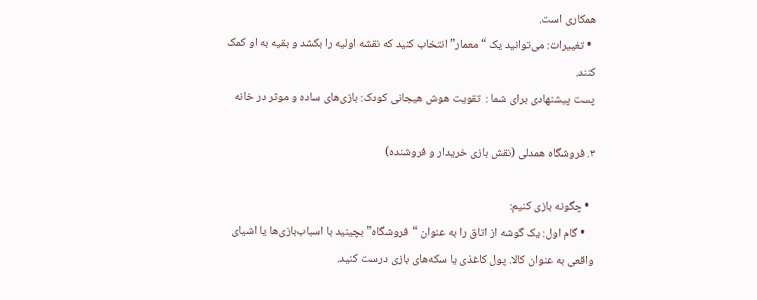همکاری است.
  • تغییرات: می‌توانید یک “معمار” انتخاب کنید که نقشه اولیه را بکشد و بقیه به او کمک کنند.
پست پیشنهادی برای شما :  تقویت هوش هیجانی کودک: بازی‌های ساده و موثر در خانه

۳. فروشگاه همدلی (نقش بازی خریدار و فروشنده)

  • چگونه بازی کنیم:
    • گام اول: یک گوشه از اتاق را به عنوان “فروشگاه” بچینید با اسباب‌بازی‌ها یا اشیای واقعی به عنوان کالا. پول کاغذی یا سکه‌های بازی درست کنید.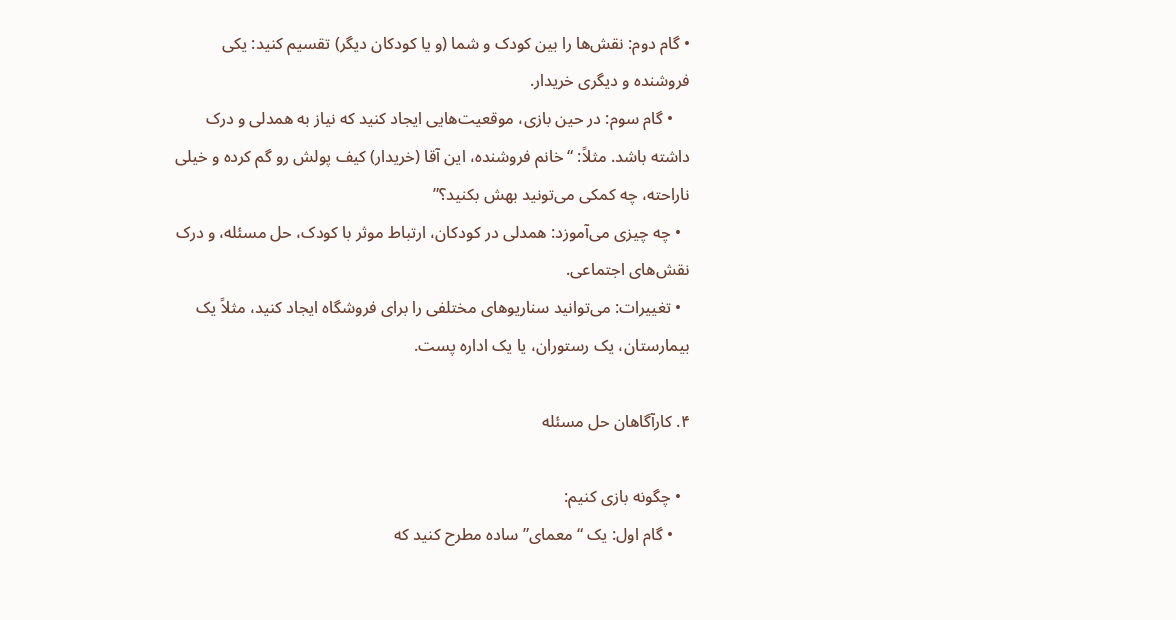• گام دوم: نقش‌ها را بین کودک و شما (و یا کودکان دیگر) تقسیم کنید: یکی فروشنده و دیگری خریدار.
    • گام سوم: در حین بازی، موقعیت‌هایی ایجاد کنید که نیاز به همدلی و درک داشته باشد. مثلاً: “خانم فروشنده، این آقا (خریدار) کیف پولش رو گم کرده و خیلی ناراحته، چه کمکی می‌تونید بهش بکنید؟”
  • چه چیزی می‌آموزد: همدلی در کودکان، ارتباط موثر با کودک، حل مسئله، و درک نقش‌های اجتماعی.
  • تغییرات: می‌توانید سناریوهای مختلفی را برای فروشگاه ایجاد کنید، مثلاً یک بیمارستان، یک رستوران، یا یک اداره پست.

۴. کارآگاهان حل مسئله

  • چگونه بازی کنیم:
    • گام اول: یک “معمای” ساده مطرح کنید که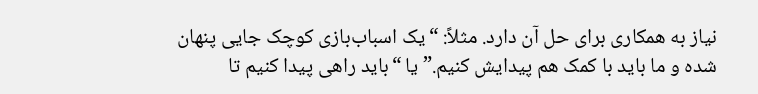نیاز به همکاری برای حل آن دارد. مثلاً: “یک اسباب‌بازی کوچک جایی پنهان شده و ما باید با کمک هم پیدایش کنیم.” یا “باید راهی پیدا کنیم تا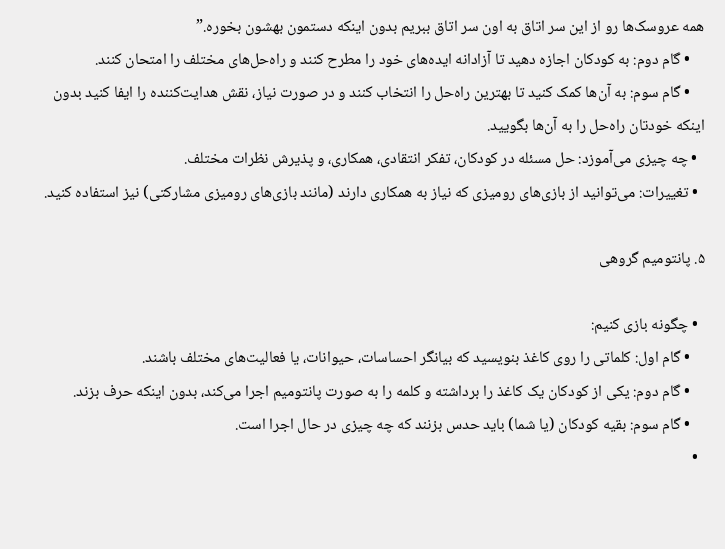همه عروسک‌ها رو از این سر اتاق به اون سر اتاق ببریم بدون اینکه دستمون بهشون بخوره.”
    • گام دوم: به کودکان اجازه دهید تا آزادانه ایده‌های خود را مطرح کنند و راه‌حل‌های مختلف را امتحان کنند.
    • گام سوم: به آن‌ها کمک کنید تا بهترین راه‌حل را انتخاب کنند و در صورت نیاز، نقش هدایت‌کننده را ایفا کنید بدون اینکه خودتان راه‌حل را به آن‌ها بگویید.
  • چه چیزی می‌آموزد: حل مسئله در کودکان، تفکر انتقادی، همکاری، و پذیرش نظرات مختلف.
  • تغییرات: می‌توانید از بازی‌های رومیزی که نیاز به همکاری دارند (مانند بازی‌های رومیزی مشارکتی) نیز استفاده کنید.

۵. پانتومیم گروهی

  • چگونه بازی کنیم:
    • گام اول: کلماتی را روی کاغذ بنویسید که بیانگر احساسات، حیوانات، یا فعالیت‌های مختلف باشند.
    • گام دوم: یکی از کودکان یک کاغذ را برداشته و کلمه را به صورت پانتومیم اجرا می‌کند، بدون اینکه حرف بزند.
    • گام سوم: بقیه کودکان (یا شما) باید حدس بزنند که چه چیزی در حال اجرا است.
  •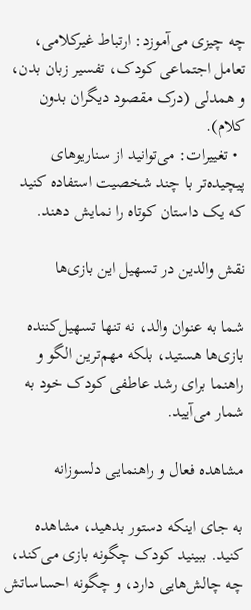چه چیزی می‌آموزد: ارتباط غیرکلامی، تعامل اجتماعی کودک، تفسیر زبان بدن، و همدلی (درک مقصود دیگران بدون کلام).
  • تغییرات: می‌توانید از سناریوهای پیچیده‌تر با چند شخصیت استفاده کنید که یک داستان کوتاه را نمایش دهند.

نقش والدین در تسهیل این بازی‌ها

شما به عنوان والد، نه تنها تسهیل‌کننده بازی‌ها هستید، بلکه مهم‌ترین الگو و راهنما برای رشد عاطفی کودک خود به شمار می‌آیید.

مشاهده فعال و راهنمایی دلسوزانه

به جای اینکه دستور بدهید، مشاهده کنید. ببینید کودک چگونه بازی می‌کند، چه چالش‌هایی دارد، و چگونه احساساتش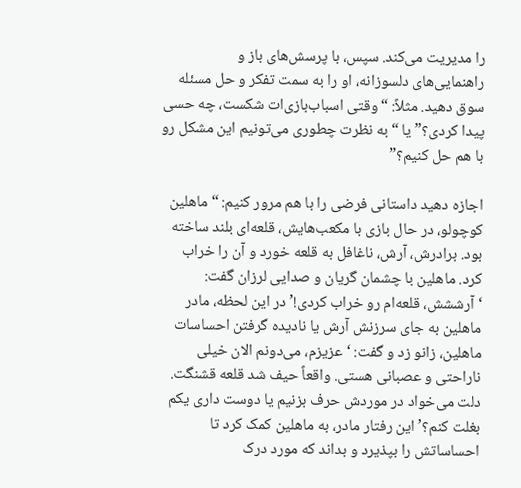را مدیریت می‌کند. سپس، با پرسش‌های باز و راهنمایی‌های دلسوزانه، او را به سمت تفکر و حل مسئله سوق دهید. مثلاً: “وقتی اسباب‌بازی‌ات شکست، چه حسی پیدا کردی؟” یا “به نظرت چطوری می‌تونیم این مشکل رو با هم حل کنیم؟”

اجازه دهید داستانی فرضی را با هم مرور کنیم: “ماهلین کوچولو، در حال بازی با مکعب‌هایش، قلعه‌ای بلند ساخته بود. برادرش، آرش، ناغافل به قلعه خورد و آن را خراب کرد. ماهلین با چشمان گریان و صدایی لرزان گفت: ‘آرششش، قلعه‌ام رو خراب کردی!’ در این لحظه، مادر ماهلین به جای سرزنش آرش یا نادیده گرفتن احساسات ماهلین، زانو زد و گفت: ‘عزیزم، می‌دونم الان خیلی ناراحتی و عصبانی هستی. واقعاً حیف شد قلعه قشنگت. دلت می‌خواد در موردش حرف بزنیم یا دوست داری یکم بغلت کنم؟’ این رفتار مادر، به ماهلین کمک کرد تا احساساتش را بپذیرد و بداند که مورد درک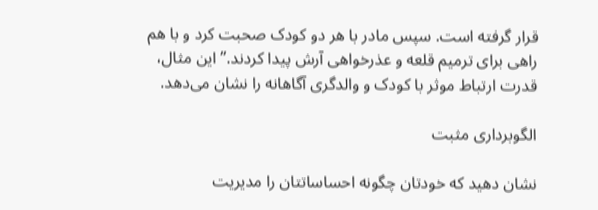قرار گرفته است. سپس مادر با هر دو کودک صحبت کرد و با هم راهی برای ترمیم قلعه و عذرخواهی آرش پیدا کردند.” این مثال، قدرت ارتباط موثر با کودک و والدگری آگاهانه را نشان می‌دهد.

الگوبرداری مثبت

نشان دهید که خودتان چگونه احساساتتان را مدیریت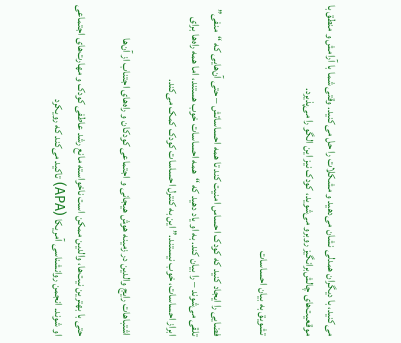می‌کنید، با دیگران همدلی نشان می‌دهید و مشکلات را حل می‌کنید. وقتی شما با آرامش و منطق با موقعیت‌های چالش‌برانگیز روبرو می‌شوید، کودک نیز این الگو را می‌پذیرد.

تشویق به بیان احساسات

فضایی را ایجاد کنید که کودک احساس امنیت کند تا همه احساساتش – حتی آن‌هایی که “منفی” تلقی می‌شوند – را بیان کند. به او یاد دهید که “همه احساسات خوب هستند، اما همه راه‌ها برای ابراز احساسات، خوب نیستند.” این به کنترل احساسات کودک کمک می‌کند.

اشتباهات رایج والدین در زمینه هوش هیجانی و اجتماعی کودکان و راه‌های اجتناب از آن‌ها

حتی با بهترین نیت‌ها، والدین ممکن است ناخواسته مانع رشد عاطفی کودک و مهارت‌های اجتماعی او شوند. انجمن روانشناسی آمریکا (APA) تاکید می‌کند که رویکرد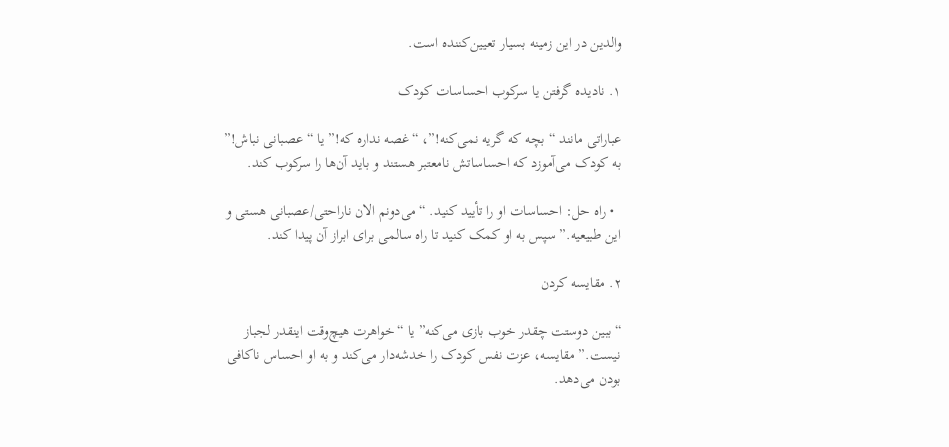والدین در این زمینه بسیار تعیین‌کننده است.

۱. نادیده گرفتن یا سرکوب احساسات کودک

عباراتی مانند “بچه که گریه نمی‌کنه!”، “غصه نداره که!” یا “عصبانی نباش!” به کودک می‌آموزد که احساساتش نامعتبر هستند و باید آن‌ها را سرکوب کند.

  • راه حل: احساسات او را تأیید کنید. “می‌دونم الان ناراحتی/عصبانی هستی و این طبیعیه.” سپس به او کمک کنید تا راه سالمی برای ابراز آن پیدا کند.

۲. مقایسه کردن

“ببین دوستت چقدر خوب بازی می‌کنه” یا “خواهرت هیچ‌وقت اینقدر لجباز نیست.” مقایسه، عزت نفس کودک را خدشه‌دار می‌کند و به او احساس ناکافی بودن می‌دهد.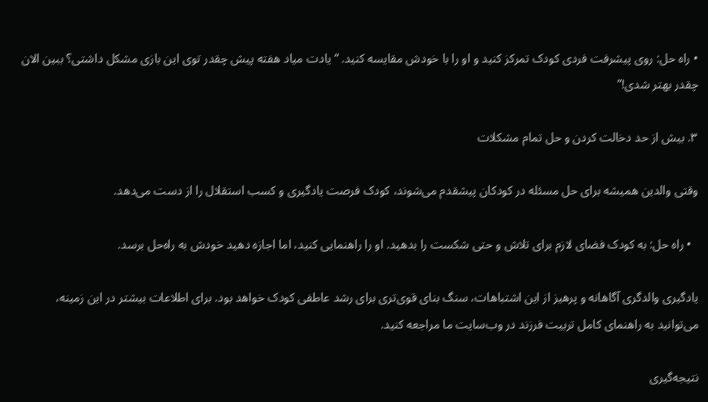• راه حل: روی پیشرفت فردی کودک تمرکز کنید و او را با خودش مقایسه کنید. “یادت میاد هفته پیش چقدر توی این بازی مشکل داشتی؟ ببین الان چقدر بهتر شدی!”

۳. بیش از حد دخالت کردن و حل تمام مشکلات

وقتی والدین همیشه برای حل مسئله در کودکان پیشقدم می‌شوند، کودک فرصت یادگیری و کسب استقلال را از دست می‌دهد.

  • راه حل: به کودک فضای لازم برای تلاش و حتی شکست را بدهید. او را راهنمایی کنید، اما اجازه دهید خودش به راه‌حل برسد.

یادگیری والدگری آگاهانه و پرهیز از این اشتباهات، سنگ بنای قوی‌تری برای رشد عاطفی کودک خواهد بود. برای اطلاعات بیشتر در این زمینه، می‌توانید به راهنمای کامل تربیت فرزند در وب‌سایت ما مراجعه کنید.

نتیجه‌گیری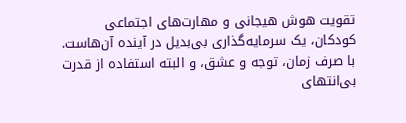تقویت هوش هیجانی و مهارت‌های اجتماعی کودکان، یک سرمایه‌گذاری بی‌بدیل در آینده آن‌هاست. با صرف زمان، توجه و عشق، و البته استفاده از قدرت بی‌انتهای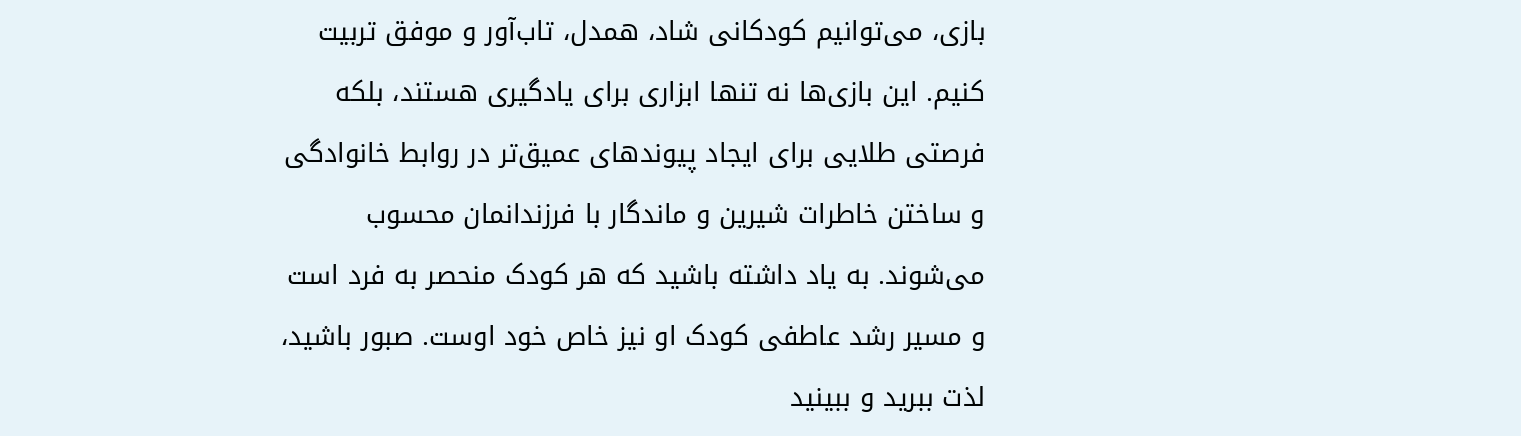بازی، می‌توانیم کودکانی شاد، همدل، تاب‌آور و موفق تربیت کنیم. این بازی‌ها نه تنها ابزاری برای یادگیری هستند، بلکه فرصتی طلایی برای ایجاد پیوندهای عمیق‌تر در روابط خانوادگی و ساختن خاطرات شیرین و ماندگار با فرزندانمان محسوب می‌شوند. به یاد داشته باشید که هر کودک منحصر به فرد است و مسیر رشد عاطفی کودک او نیز خاص خود اوست. صبور باشید، لذت ببرید و ببینید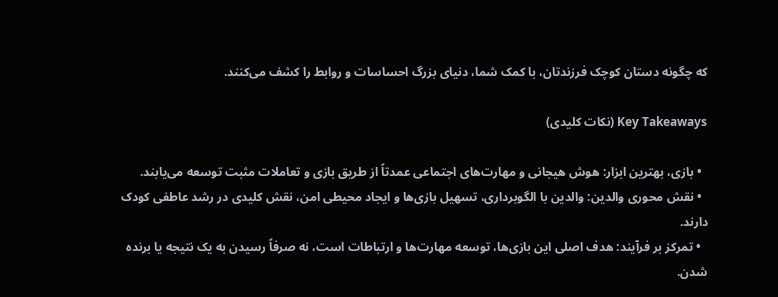که چگونه دستان کوچک فرزندتان، با کمک شما، دنیای بزرگ احساسات و روابط را کشف می‌کنند.

Key Takeaways (نکات کلیدی)

  • بازی، بهترین ابزار: هوش هیجانی و مهارت‌های اجتماعی عمدتاً از طریق بازی و تعاملات مثبت توسعه می‌یابند.
  • نقش محوری والدین: والدین با الگوبرداری، تسهیل بازی‌ها و ایجاد محیطی امن، نقش کلیدی در رشد عاطفی کودک دارند.
  • تمرکز بر فرآیند: هدف اصلی این بازی‌ها، توسعه مهارت‌ها و ارتباطات است، نه صرفاً رسیدن به یک نتیجه یا برنده شدن.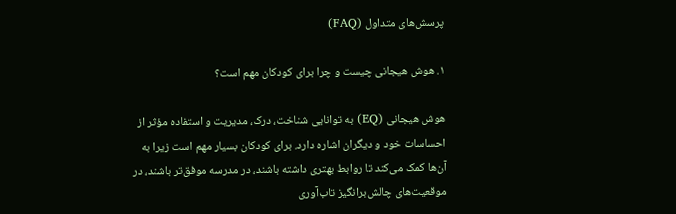پرسش‌های متداول (FAQ)

۱. هوش هیجانی چیست و چرا برای کودکان مهم است؟

هوش هیجانی (EQ) به توانایی شناخت، درک، مدیریت و استفاده مؤثر از احساسات خود و دیگران اشاره دارد. برای کودکان بسیار مهم است زیرا به آن‌ها کمک می‌کند تا روابط بهتری داشته باشند، در مدرسه موفق‌تر باشند، در موقعیت‌های چالش‌برانگیز تاب‌آوری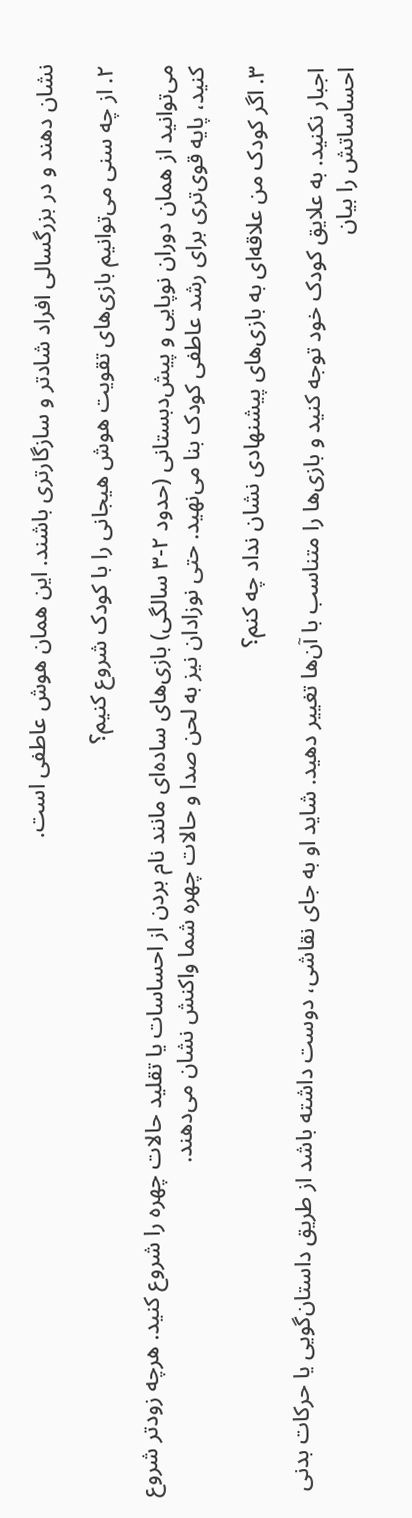نشان دهند و در بزرگسالی افراد شادتر و سازگارتری باشند. این همان هوش عاطفی است.

۲. از چه سنی می‌توانیم بازی‌های تقویت هوش هیجانی را با کودک شروع کنیم؟

می‌توانید از همان دوران نوپایی و پیش‌دبستانی (حدود ۲-۳ سالگی) بازی‌های ساده‌ای مانند نام بردن از احساسات یا تقلید حالات چهره را شروع کنید. هرچه زودتر شروع کنید، پایه قوی‌تری برای رشد عاطفی کودک بنا می‌نهید. حتی نوزادان نیز به لحن صدا و حالات چهره شما واکنش نشان می‌دهند.

۳. اگر کودک من علاقه‌ای به بازی‌های پیشنهادی نشان نداد چه کنم؟

اجبار نکنید. به علایق کودک خود توجه کنید و بازی‌ها را متناسب با آن‌ها تغییر دهید. شاید او به جای نقاشی، دوست داشته باشد از طریق داستان‌گویی یا حرکات بدنی احساساتش را بیان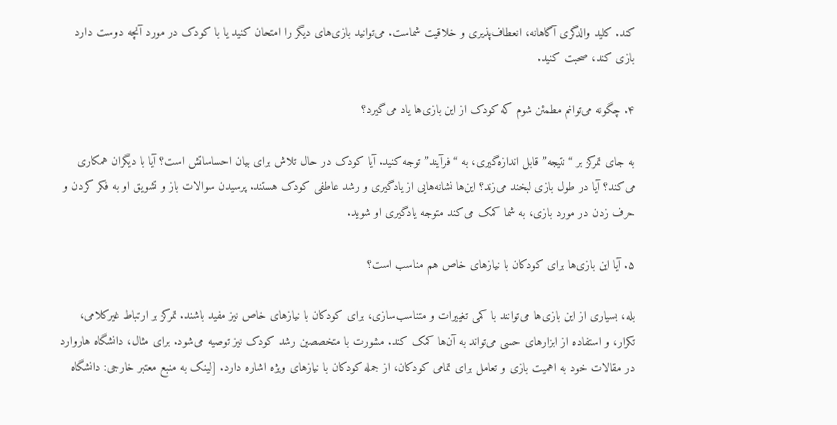کند. کلید والدگری آگاهانه، انعطاف‌پذیری و خلاقیت شماست. می‌توانید بازی‌های دیگر را امتحان کنید یا با کودک در مورد آنچه دوست دارد بازی کند، صحبت کنید.

۴. چگونه می‌توانم مطمئن شوم که کودک از این بازی‌ها یاد می‌گیرد؟

به جای تمرکز بر “نتیجه” قابل اندازه‌گیری، به “فرآیند” توجه کنید. آیا کودک در حال تلاش برای بیان احساساتش است؟ آیا با دیگران همکاری می‌کند؟ آیا در طول بازی لبخند می‌زند؟ این‌ها نشانه‌هایی از یادگیری و رشد عاطفی کودک هستند. پرسیدن سوالات باز و تشویق او به فکر کردن و حرف زدن در مورد بازی، به شما کمک می‌کند متوجه یادگیری او شوید.

۵. آیا این بازی‌ها برای کودکان با نیازهای خاص هم مناسب است؟

بله، بسیاری از این بازی‌ها می‌توانند با کمی تغییرات و متناسب‌سازی، برای کودکان با نیازهای خاص نیز مفید باشند. تمرکز بر ارتباط غیرکلامی، تکرار، و استفاده از ابزارهای حسی می‌تواند به آن‌ها کمک کند. مشورت با متخصصین رشد کودک نیز توصیه می‌شود. برای مثال، دانشگاه هاروارد در مقالات خود به اهمیت بازی و تعامل برای تمامی کودکان، از جمله کودکان با نیازهای ویژه اشاره دارد. [لینک به منبع معتبر خارجی: دانشگاه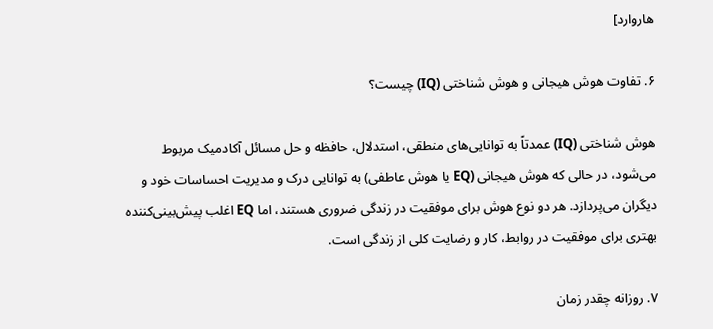هاروارد]

۶. تفاوت هوش هیجانی و هوش شناختی (IQ) چیست؟

هوش شناختی (IQ) عمدتاً به توانایی‌های منطقی، استدلال، حافظه و حل مسائل آکادمیک مربوط می‌شود، در حالی که هوش هیجانی (EQ یا هوش عاطفی) به توانایی درک و مدیریت احساسات خود و دیگران می‌پردازد. هر دو نوع هوش برای موفقیت در زندگی ضروری هستند، اما EQ اغلب پیش‌بینی‌کننده بهتری برای موفقیت در روابط، کار و رضایت کلی از زندگی است.

۷. روزانه چقدر زمان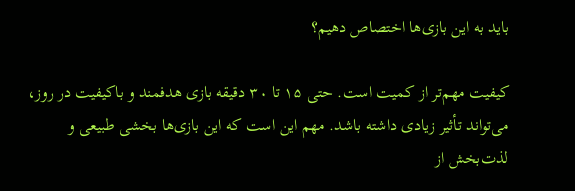باید به این بازی‌ها اختصاص دهیم؟

کیفیت مهم‌تر از کمیت است. حتی ۱۵ تا ۳۰ دقیقه بازی هدفمند و باکیفیت در روز، می‌تواند تأثیر زیادی داشته باشد. مهم این است که این بازی‌ها بخشی طبیعی و لذت‌بخش از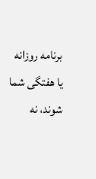برنامه روزانه یا هفتگی شما شوند، نه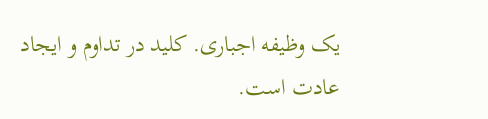یک وظیفه اجباری. کلید در تداوم و ایجاد عادت است.